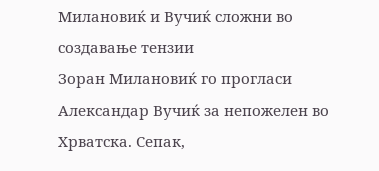Милановиќ и Вучиќ сложни во создавање тензии
Зоран Милановиќ го прогласи Александар Вучиќ за непожелен во Хрватска. Сепак,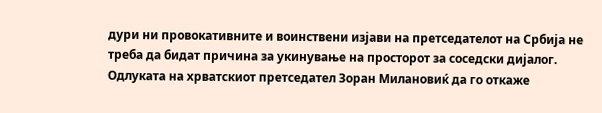дури ни провокативните и воинствени изјави на претседателот на Србија не треба да бидат причина за укинување на просторот за соседски дијалог.
Одлуката на хрватскиот претседател Зоран Милановиќ да го откаже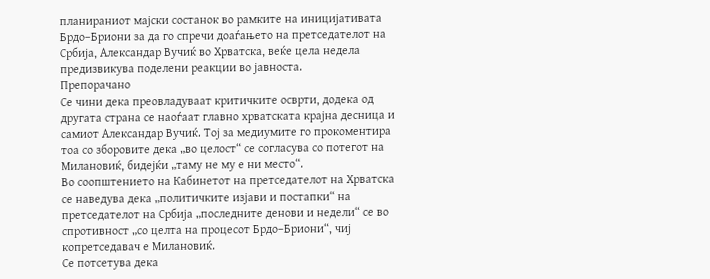планираниот мајски состанок во рамките на иницијативата Брдо–Бриони за да го спречи доаѓањето на претседателот на Србија, Александар Вучиќ во Хрватска, веќе цела недела предизвикува поделени реакции во јавноста.
Препорачано
Се чини дека преовладуваат критичките осврти, додека од другата страна се наоѓаат главно хрватската крајна десница и самиот Александар Вучиќ. Тој за медиумите го прокоментира тоа со зборовите дека „во целост“ се согласува со потегот на Милановиќ, бидејќи „таму не му е ни место“.
Во соопштението на Кабинетот на претседателот на Хрватска се наведува дека „политичките изјави и постапки“ на претседателот на Србија „последните денови и недели“ се во спротивност „со целта на процесот Брдо–Бриони“, чиј копретседавач е Милановиќ.
Се потсетува дека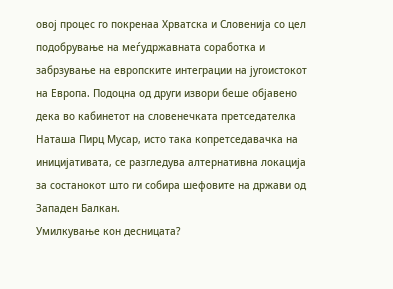овој процес го покренаа Хрватска и Словенија со цел подобрување на меѓудржавната соработка и забрзување на европските интеграции на југоистокот на Европа. Подоцна од други извори беше објавено дека во кабинетот на словенечката претседателка Наташа Пирц Мусар, исто така копретседавачка на иницијативата, се разгледува алтернативна локација за состанокот што ги собира шефовите на држави од Западен Балкан.
Умилкување кон десницата?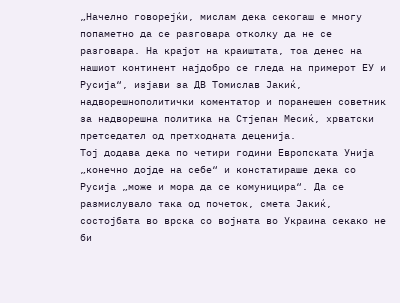„Начелно говорејќи, мислам дека секогаш е многу попаметно да се разговара отколку да не се разговара. На крајот на краиштата, тоа денес на нашиот континент најдобро се гледа на примерот ЕУ и Русија“, изјави за ДВ Томислав Јакиќ, надворешнополитички коментатор и поранешен советник за надворешна политика на Стјепан Месиќ, хрватски претседател од претходната деценија.
Тој додава дека по четири години Европската Унија „конечно дојде на себе“ и констатираше дека со Русија „може и мора да се комуницира“. Да се размислувало така од почеток, смета Јакиќ, состојбата во врска со војната во Украина секако не би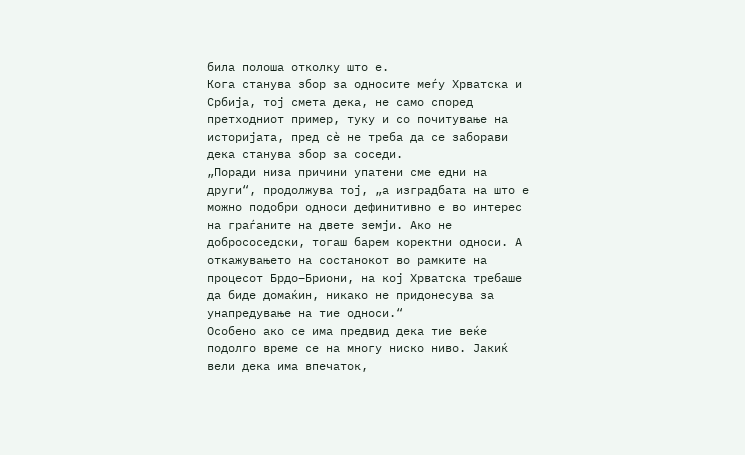била полоша отколку што е.
Кога станува збор за односите меѓу Хрватска и Србија, тој смета дека, не само според претходниот пример, туку и со почитување на историјата, пред сè не треба да се заборави дека станува збор за соседи.
„Поради низа причини упатени сме едни на други“, продолжува тој, „а изградбата на што е можно подобри односи дефинитивно е во интерес на граѓаните на двете земји. Ако не добрососедски, тогаш барем коректни односи. А откажувањето на состанокот во рамките на процесот Брдо–Бриони, на кој Хрватска требаше да биде домаќин, никако не придонесува за унапредување на тие односи.“
Особено ако се има предвид дека тие веќе подолго време се на многу ниско ниво. Јакиќ вели дека има впечаток,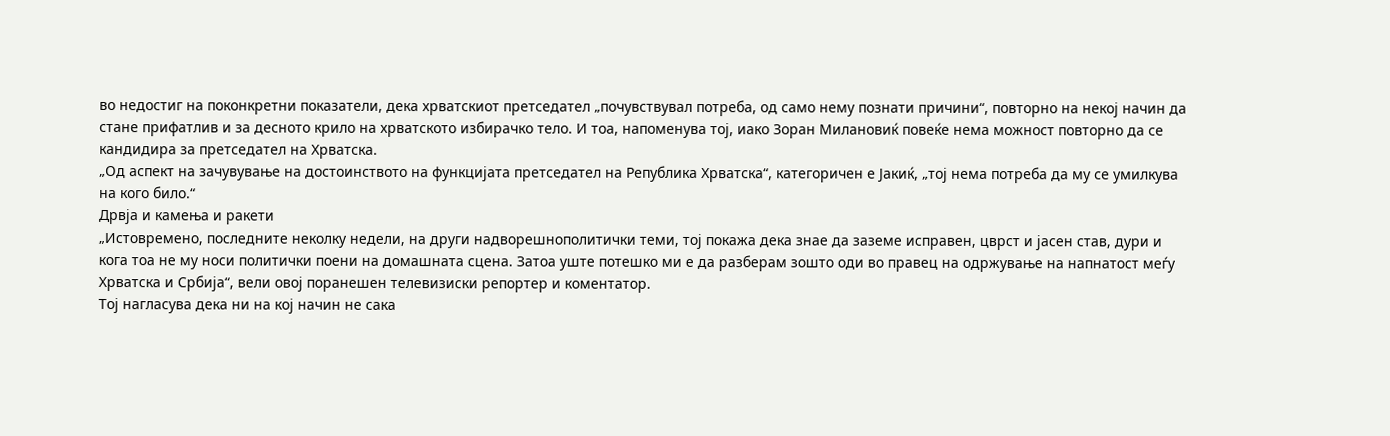во недостиг на поконкретни показатели, дека хрватскиот претседател „почувствувал потреба, од само нему познати причини“, повторно на некој начин да стане прифатлив и за десното крило на хрватското избирачко тело. И тоа, напоменува тој, иако Зоран Милановиќ повеќе нема можност повторно да се кандидира за претседател на Хрватска.
„Од аспект на зачувување на достоинството на функцијата претседател на Република Хрватска“, категоричен е Јакиќ, „тој нема потреба да му се умилкува на кого било.“
Дрвја и камења и ракети
„Истовремено, последните неколку недели, на други надворешнополитички теми, тој покажа дека знае да заземе исправен, цврст и јасен став, дури и кога тоа не му носи политички поени на домашната сцена. Затоа уште потешко ми е да разберам зошто оди во правец на одржување на напнатост меѓу Хрватска и Србија“, вели овој поранешен телевизиски репортер и коментатор.
Тој нагласува дека ни на кој начин не сака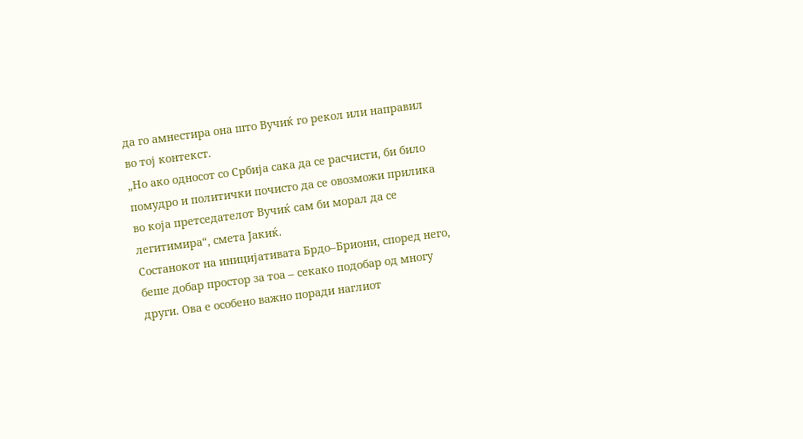да го амнестира она што Вучиќ го рекол или направил во тој контекст.
„Но ако односот со Србија сака да се расчисти, би било помудро и политички почисто да се овозможи прилика во која претседателот Вучиќ сам би морал да се легитимира“, смета Јакиќ.
Состанокот на иницијативата Брдо–Бриони, според него, беше добар простор за тоа – секако подобар од многу други. Ова е особено важно поради наглиот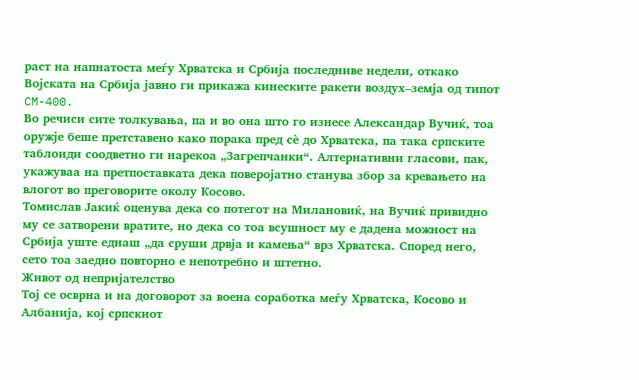раст на напнатоста меѓу Хрватска и Србија последниве недели, откако Војската на Србија јавно ги прикажа кинеските ракети воздух–земја од типот CM-400.
Во речиси сите толкувања, па и во она што го изнесе Александар Вучиќ, тоа оружје беше претставено како порака пред сè до Хрватска, па така српските таблоиди соодветно ги нарекоа „Загрепчанки“. Алтернативни гласови, пак, укажуваа на претпоставката дека поверојатно станува збор за кревањето на влогот во преговорите околу Косово.
Томислав Јакиќ оценува дека со потегот на Милановиќ, на Вучиќ привидно му се затворени вратите, но дека со тоа всушност му е дадена можност на Србија уште еднаш „да сруши дрвја и камења“ врз Хрватска. Според него, сето тоа заедно повторно е непотребно и штетно.
Живот од непријателство
Тој се осврна и на договорот за воена соработка меѓу Хрватска, Косово и Албанија, кој српскиот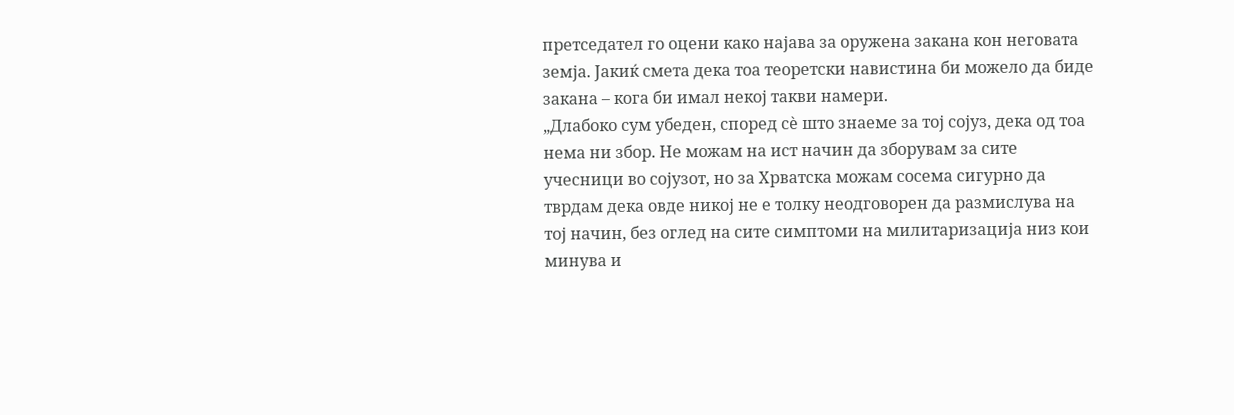претседател го оцени како најава за оружена закана кон неговата земја. Јакиќ смета дека тоа теоретски навистина би можело да биде закана – кога би имал некој такви намери.
„Длабоко сум убеден, според сè што знаеме за тој сојуз, дека од тоа нема ни збор. Не можам на ист начин да зборувам за сите учесници во сојузот, но за Хрватска можам сосема сигурно да тврдам дека овде никој не е толку неодговорен да размислува на тој начин, без оглед на сите симптоми на милитаризација низ кои минува и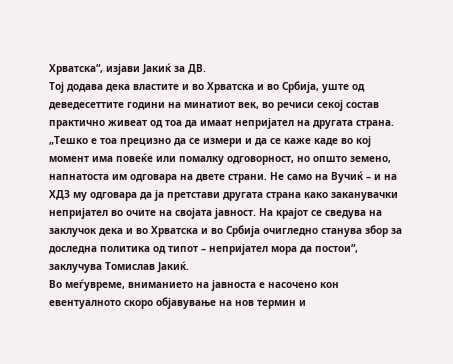Хрватска“, изјави Јакиќ за ДВ.
Тој додава дека властите и во Хрватска и во Србија, уште од деведесеттите години на минатиот век, во речиси секој состав практично живеат од тоа да имаат непријател на другата страна.
„Тешко е тоа прецизно да се измери и да се каже каде во кој момент има повеќе или помалку одговорност, но општо земено, напнатоста им одговара на двете страни. Не само на Вучиќ – и на ХДЗ му одговара да ја претстави другата страна како заканувачки непријател во очите на својата јавност. На крајот се сведува на заклучок дека и во Хрватска и во Србија очигледно станува збор за доследна политика од типот – непријател мора да постои“, заклучува Томислав Јакиќ.
Во меѓувреме, вниманието на јавноста е насочено кон евентуалното скоро објавување на нов термин и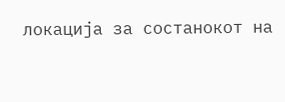локација за состанокот на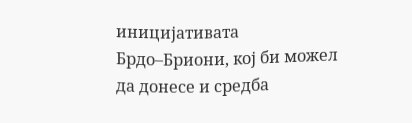иницијативата Брдо–Бриони, кој би можел да донесе и средба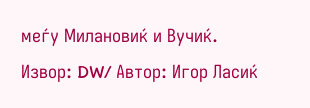меѓу Милановиќ и Вучиќ.
Извор: DW/ Автор: Игор Ласиќ